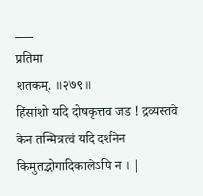___
प्रतिमा
शतकम्. ॥२७९॥
हिंसांशो यदि दोषकृत्तव जड ! द्रव्यस्तवे केन तन्मित्रत्वं यदि दर्शनेन किमुतद्भोगादिकालेऽपि न । |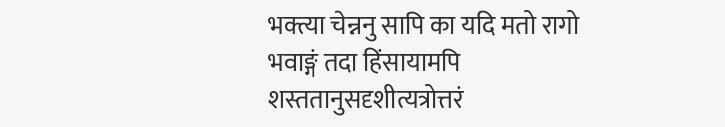भक्त्या चेन्ननु सापि का यदि मतो रागो भवाङ्गं तदा हिंसायामपि शस्ततानुसदृशीत्यत्रोत्तरं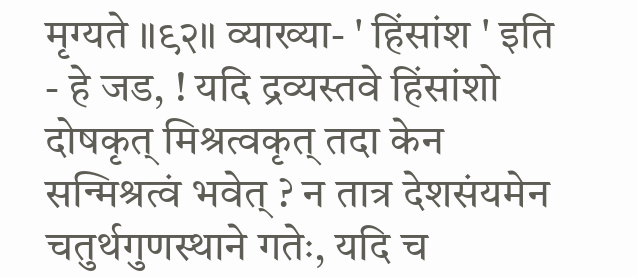मृग्यते ॥९२॥ व्याख्या- ' हिंसांश ' इति - हे जड, ! यदि द्रव्यस्तवे हिंसांशो दोषकृत् मिश्रत्वकृत् तदा केन सन्मिश्रत्वं भवेत् ? न तात्र देशसंयमेन चतुर्थगुणस्थाने गतेः, यदि च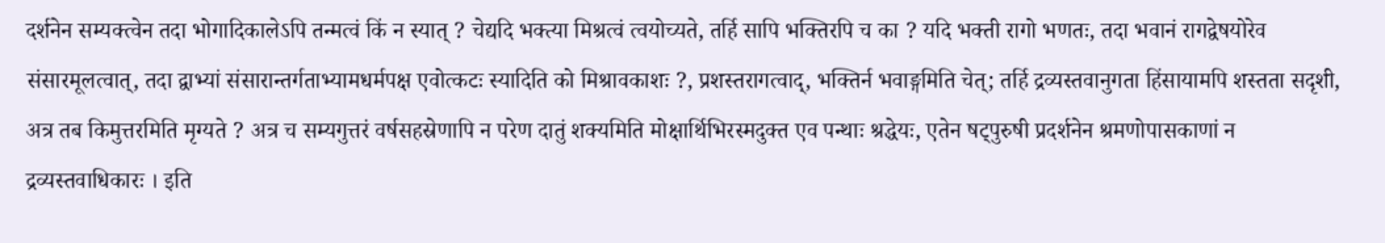दर्शनेन सम्यक्त्वेन तदा भोगादिकालेऽपि तन्मत्वं किं न स्यात् ? चेद्यदि भक्त्या मिश्रत्वं त्वयोच्यते, तर्हि सापि भक्तिरपि च का ? यदि भक्ती रागो भणतः, तदा भवानं रागद्वेषयोरेव संसारमूलत्वात्, तदा द्वाभ्यां संसारान्तर्गताभ्यामधर्मपक्ष एवोत्कटः स्यादिति को मिश्रावकाशः ?, प्रशस्तरागत्वाद्, भक्तिर्न भवाङ्गमिति चेत्; तर्हि द्रव्यस्तवानुगता हिंसायामपि शस्तता सदृशी, अत्र तब किमुत्तरमिति मृग्यते ? अत्र च सम्यगुत्तरं वर्षसहस्रेणापि न परेण दातुं शक्यमिति मोक्षार्थिभिरस्मदुक्त एव पन्थाः श्रद्धेयः, एतेन षट्पुरुषी प्रदर्शनेन श्रमणोपासकाणां न द्रव्यस्तवाधिकारः । इति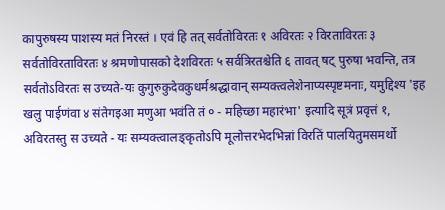कापुरुषस्य पाशस्य मतं निरस्तं । एवं हि तत् सर्वतोविरतः १ अविरतः २ विरताविरतः ३ सर्वतोविरताविरतः ४ श्रमणोपासको देशविरतः ५ सर्वत्रिरतश्चेति ६ तावत् षट् पुरुषा भवन्ति, तत्र सर्वतोऽविरतः स उच्यते-यः कुगुरुकुदेवकुधर्मश्रद्धावान् सम्यक्त्वलेशेनाप्यस्पृष्टमनाः, यमुद्दिश्य 'इह खलु पाईणंवा ४ संतेगइआ मणुआ भवंति तं ० - महिच्छा महारंभा' इत्यादि सूत्रं प्रवृत्तं १, अविरतस्तु स उच्यते - यः सम्यक्त्वालङ्कृतोऽपि मूलोत्तरभेदभिन्नां विरतिं पालयितुमसमर्थो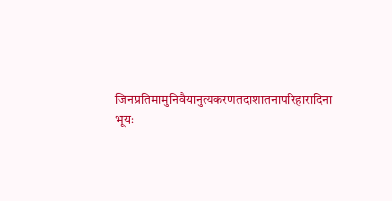जिनप्रतिमामुनिवैयानुत्यकरणतदाशातनापरिहारादिना भूयः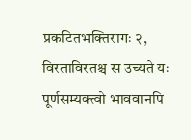प्रकटितभक्तिरागः २, विरताविरतश्च स उच्यते यः पूर्णसम्यक्त्वो भाववानपि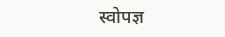स्वोपज्ञ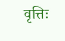वृत्तिः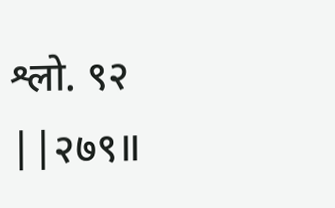श्लो. ९२
||२७९॥